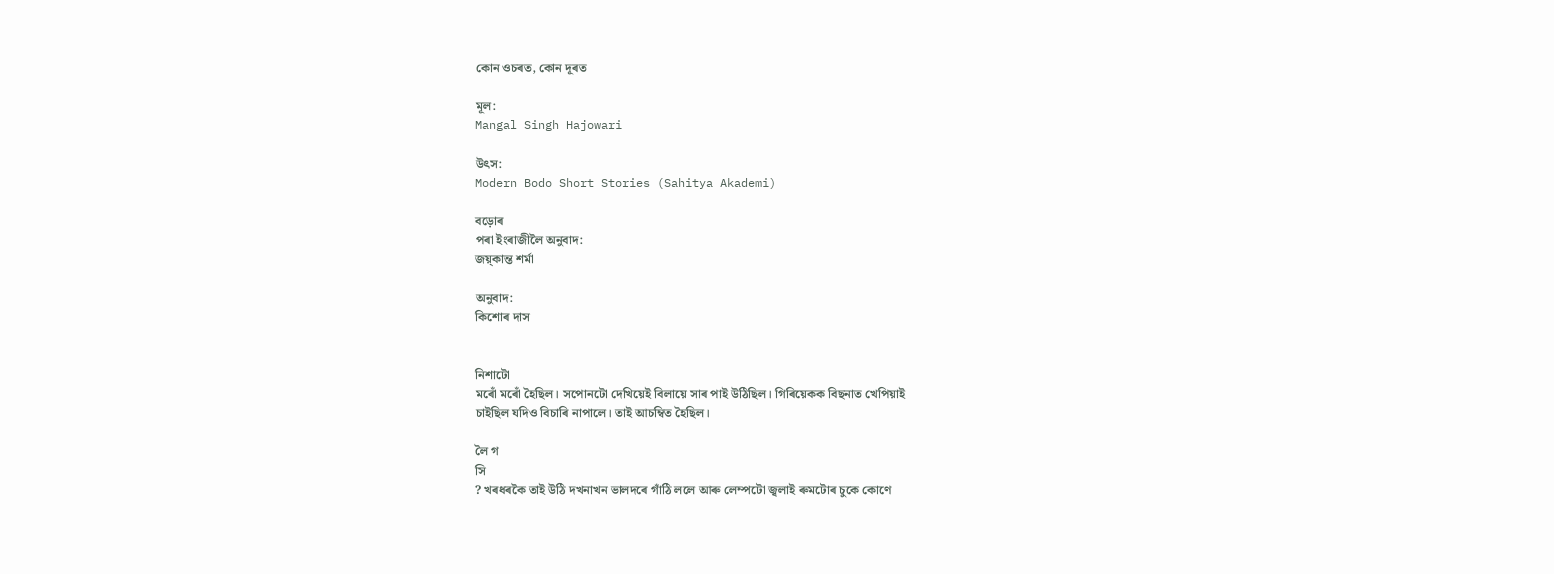কোন ওচৰত, কোন দূৰত

মূল:
Mangal Singh Hajowari

উৎস:
Modern Bodo Short Stories (Sahitya Akademi)

বড়োৰ
পৰা ইংৰাজীলৈ অনুবাদ:
জয়্কান্ত শৰ্মা

অনুবাদ:
কিশোৰ দাস


নিশাটো
মৰোঁ মৰোঁ হৈছিল। সপোনটো দেখিয়েই বিলায়ে সাৰ পাই উঠিছিল। গিৰিয়েকক বিছনাত খেপিয়াই
চাইছিল যদিও বিচাৰি নাপালে। তাই আচম্বিত হৈছিল।

লৈ গ
সি
? খৰধৰকৈ তাই উঠি দখনাখন ভালদৰে গাঁঠি ললে আৰু লেম্পটো জ্বলাই ৰুমটোৰ চুকে কোণে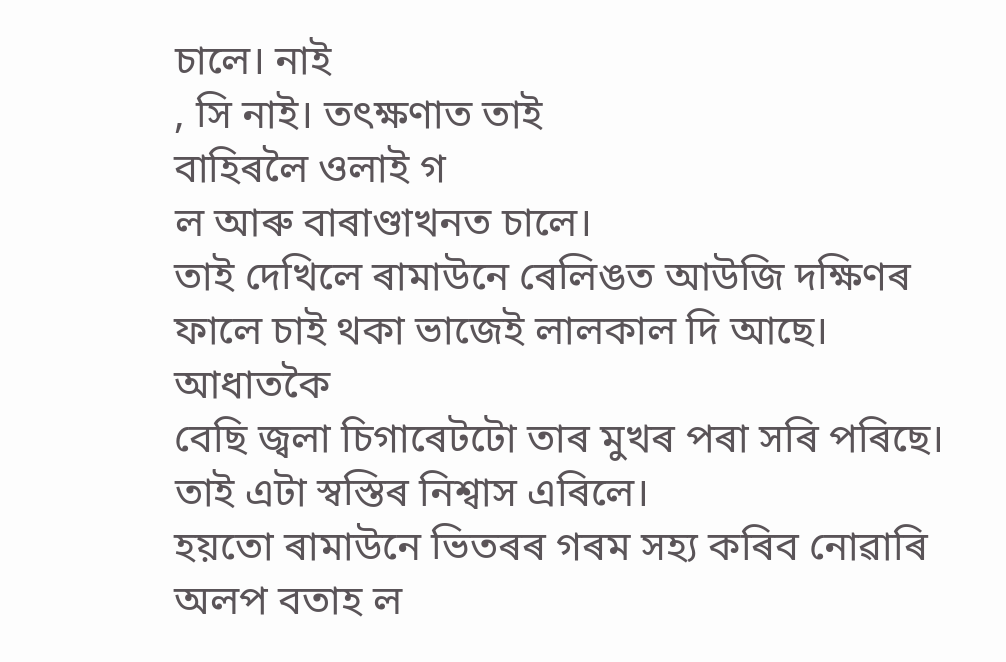চালে। নাই
, সি নাই। তৎক্ষণাত তাই
বাহিৰলৈ ওলাই গ
ল আৰু বাৰাণ্ডাখনত চালে।
তাই দেখিলে ৰামাউনে ৰেলিঙত আউজি দক্ষিণৰ ফালে চাই থকা ভাজেই লালকাল দি আছে। আধাতকৈ
বেছি জ্বলা চিগাৰেটটো তাৰ মুখৰ পৰা সৰি পৰিছে। তাই এটা স্বস্তিৰ নিশ্বাস এৰিলে।
হয়তো ৰামাউনে ভিতৰৰ গৰম সহ্য কৰিব নোৱাৰি অলপ বতাহ ল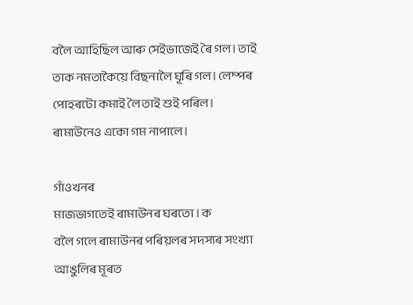বলৈ আহিছিল আৰু সেইভাজেই ৰৈ গল। তাই তাক নমতাকৈয়ে বিছনালৈ ঘূৰি গল। লেম্পৰ পোহৰটো কমাই লৈ তাই শুই পৰিল।
ৰামাউনেও একো গম নাপালে।

গাঁওখনৰ
মাজভাগতেই ৰামাউনৰ ঘৰতো। ক
বলৈ গলে ৰামাউনৰ পৰিয়লৰ সদস্যৰ সংখ্যা আঙুলিৰ মূৰত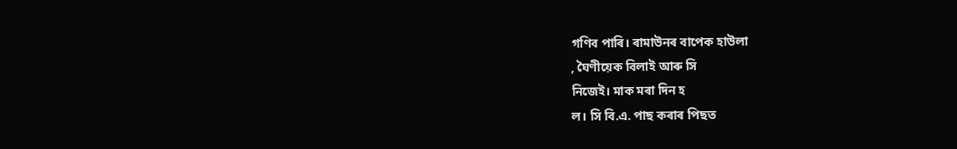গণিব পাৰি। ৰামাউনৰ বাপেক হাউলা
, ঘৈণীয়েক বিলাই আৰু সি
নিজেই। মাক মৰা দিন হ
ল। সি বি.এ. পাছ কৰাৰ পিছত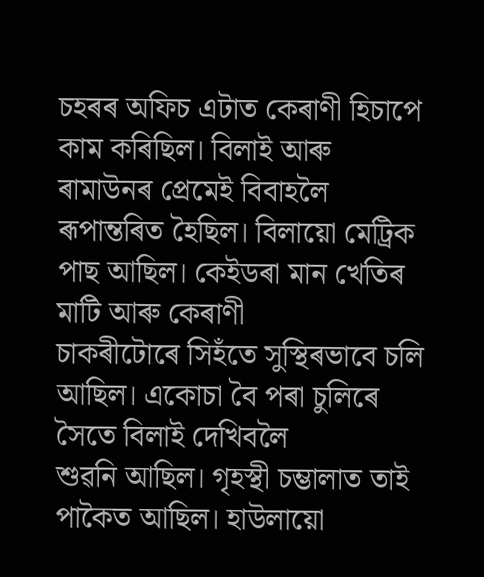চহৰৰ অফিচ এটাত কেৰাণী হিচাপে কাম কৰিছিল। বিলাই আৰু ৰামাউনৰ প্ৰেমেই বিবাহলৈ
ৰূপান্তৰিত হৈছিল। বিলায়ো মেট্ৰিক পাছ আছিল। কেইডৰা মান খেতিৰ মাটি আৰু কেৰাণী
চাকৰীটোৰে সিহঁতে সুস্থিৰভাবে চলি আছিল। একোচা বৈ পৰা চুলিৰে সৈতে বিলাই দেখিবলৈ
শুৱনি আছিল। গৃহস্থী চম্ভালাত তাই পাকৈত আছিল। হাউলায়ো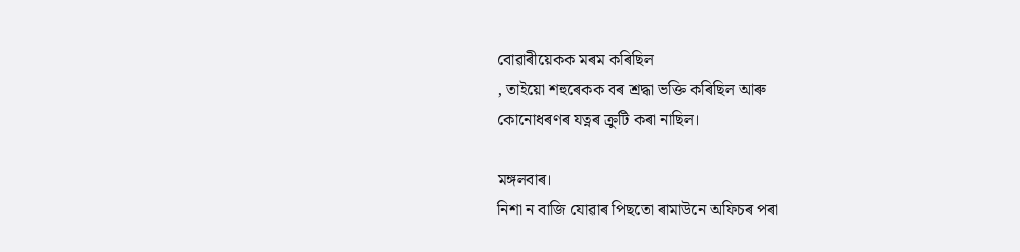বোৱাৰীয়েকক মৰম কৰিছিল
, তাইয়ো শহুৰেকক বৰ শ্ৰদ্ধা ভক্তি কৰিছিল আৰু
কোনোধৰণৰ যত্নৰ ক্ৰুটি কৰা নাছিল।

মঙ্গলবাৰ।
নিশা ন বাজি যোৱাৰ পিছতো ৰামাউনে অফিচৰ পৰা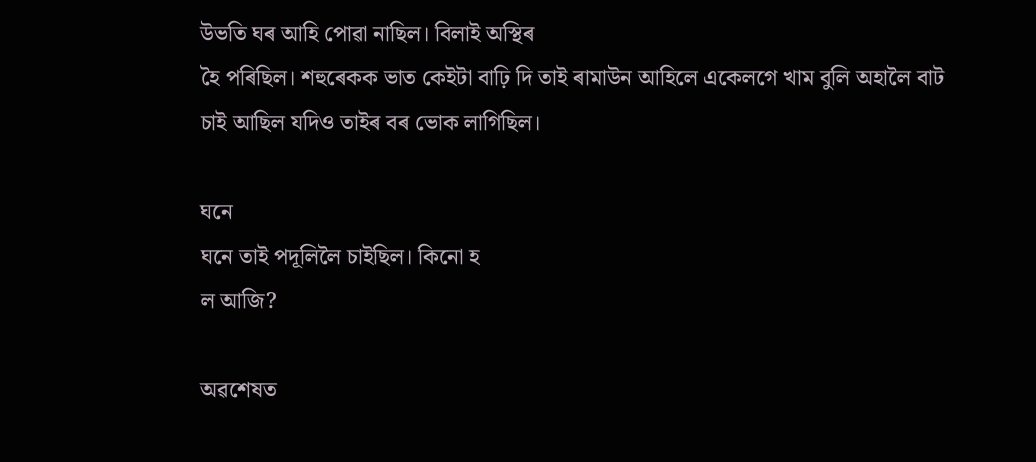উভতি ঘৰ আহি পোৱা নাছিল। বিলাই অস্থিৰ
হৈ পৰিছিল। শহুৰেকক ভাত কেইটা বাঢ়ি দি তাই ৰামাউন আহিলে একেলগে খাম বুলি অহালৈ বাট
চাই আছিল যদিও তাইৰ বৰ ভোক লাগিছিল।

ঘনে
ঘনে তাই পদূলিলৈ চাইছিল। কিনো হ
ল আজি?

অৱশেষত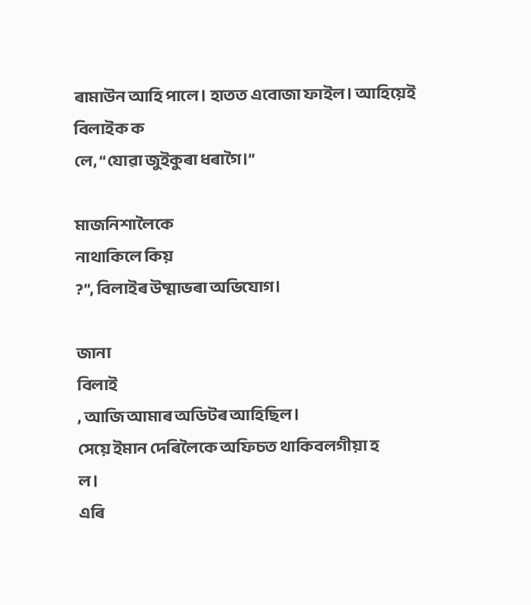ৰামাউন আহি পালে। হাতত এবোজা ফাইল। আহিয়েই বিলাইক ক
লে, “যোৱা জুইকুৰা ধৰাগৈ।”

মাজনিশালৈকে
নাথাকিলে কিয়
?”, বিলাইৰ উষ্মাভৰা অভিযোগ।

জানা
বিলাই
, আজি আমাৰ অডিটৰ আহিছিল।
সেয়ে ইমান দেৰিলৈকে অফিচত থাকিবলগীয়া হ
ল।
এৰি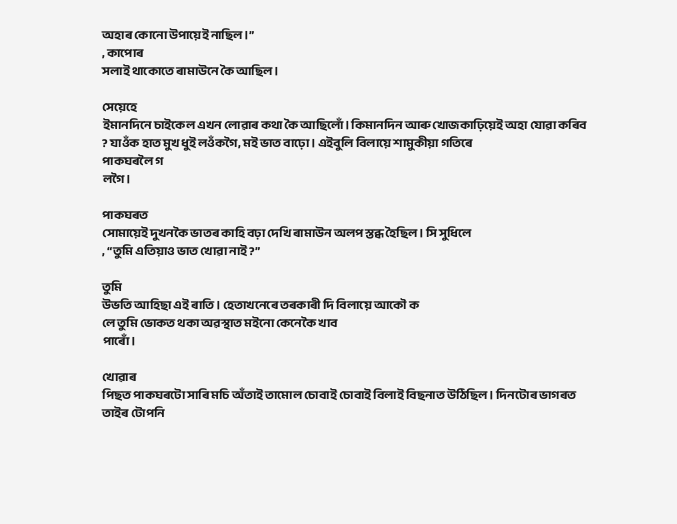অহাৰ কোনো উপায়েই নাছিল।”
, কাপোৰ
সলাই থাকোতে ৰামাউনে কৈ আছিল।

সেয়েহে
ইমানদিনে চাইকেল এখন লোৱাৰ কথা কৈ আছিলোঁ। কিমানদিন আৰু খোজকাঢ়িয়েই অহা যোৱা কৰিব
? যাওঁক হাত মুখ ধুই লওঁকগৈ, মই ভাত বাঢ়ো। এইবুলি বিলায়ে শামুকীয়া গতিৰে
পাকঘৰলৈ গ
লগৈ।

পাকঘৰত
সোমায়েই দুখনকৈ ভাতৰ কাহি বঢ়া দেখি ৰামাউন অলপ স্তব্ধ হৈছিল। সি সুধিলে
, “তুমি এতিয়াও ভাত খোৱা নাই?”

তুমি
উভতি আহিছা এই ৰাতি। হেতাখনেৰে তৰকাৰী দি বিলায়ে আকৌ ক
লে তুমি ভোকত থকা অৱস্থাত মইনো কেনেকৈ খাব
পাৰোঁ।

খোৱাৰ
পিছত পাকঘৰটো সাৰি মচি অঁতাই তামোল চোবাই চোবাই বিলাই বিছনাত উঠিছিল। দিনটোৰ ভাগৰত
তাইৰ টোপনি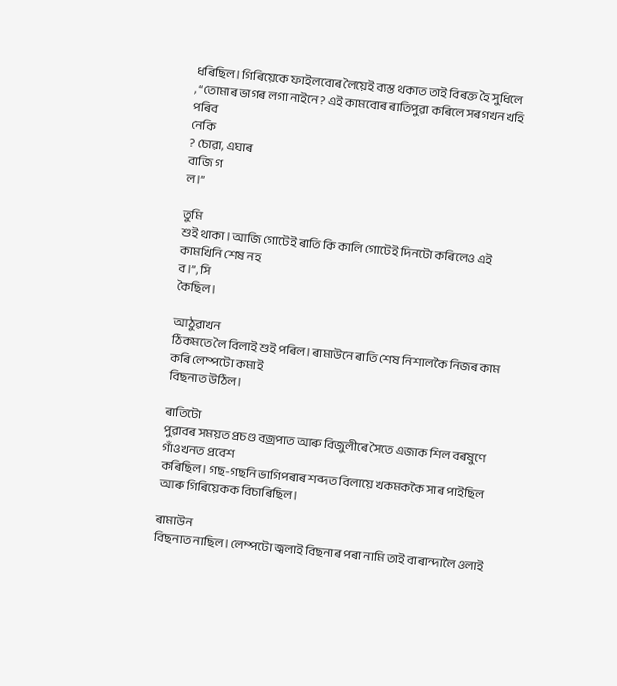ধৰিছিল। গিৰিয়েকে ফাইলবোৰ লৈয়েই ব্যস্ত থকাত তাই বিৰক্ত হৈ সুধিলে
, “তোমাৰ ভাগৰ লগা নাইনে? এই কামবোৰ ৰাতিপুৱা কৰিলে সৰগখন খহি পৰিব
নেকি
? চোৱা, এঘাৰ
বাজি গ
ল।”

তুমি
শুই থাকা। আজি গোটেই ৰাতি কি কালি গোটেই দিনটো কৰিলেও এই কামখিনি শেষ নহ
ব।”, সি
কৈছিল।

আঠুৱাখন
ঠিকমতে লৈ বিলাই শুই পৰিল। ৰামাউনে ৰাতি শেষ নিশালকৈ নিজৰ কাম কৰি লেম্পটো কমাই
বিছনাত উঠিল।

ৰাতিটো
পুৱাবৰ সময়ত প্ৰচণ্ড বজ্ৰপাত আৰু বিজুলীৰে সৈতে এজাক শিল বৰষুণে গাঁওখনত প্ৰবেশ
কৰিছিল। গছ-গছনি ভাগিপৰাৰ শব্দত বিলায়ে খকমককৈ সাৰ পাইছিল আৰু গিৰিয়েকক বিচাৰিছিল।

ৰামাউন
বিছনাত নাছিল। লেম্পটো জ্বলাই বিছনাৰ পৰা নামি তাই বাৰান্দালৈ ওলাই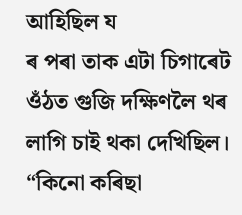আহিছিল য
ৰ পৰা তাক এটা চিগাৰেট ওঁঠত গুজি দক্ষিণলৈ থৰ
লাগি চাই থকা দেখিছিল। “কিনো কৰিছা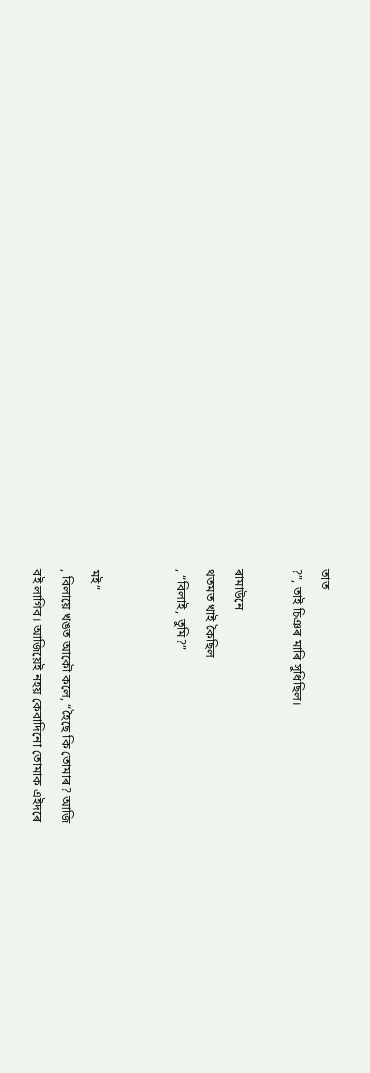তাত
?”, তাই চিঞৰ মাৰি সুধিছিল।

ৰামাউনে
থতমত খাই কৈছিল
, “বিলাই, তুমি?”


মই”
, বিলায়ে খঙত আকৌ কলে, “হৈছে কি তোমাৰ? আজি
বই লাগিব। আজিয়েই নহয় কেবাদিনো তোমাক এইদৰে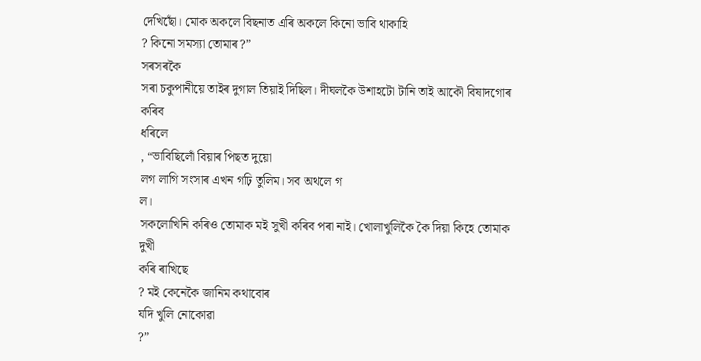দেখিছোঁ। মোক অকলে বিছনাত এৰি অকলে কিনো ভাবি থাকাহি
? কিনো সমস্যা তোমাৰ?”
সৰসৰকৈ
সৰা চকুপানীয়ে তাইৰ দুগাল তিয়াই দিছিল। দীঘলকৈ উশাহটো টানি তাই আকৌ বিষাদগোৰ কৰিব
ধৰিলে
, “ভাবিছিলোঁ বিয়াৰ পিছত দুয়ো
লগ লাগি সংসাৰ এখন গঢ়ি তুলিম। সব অথলে গ
ল।
সকলোখিনি কৰিও তোমাক মই সুখী কৰিব পৰা নাই। খোলাখুলিকৈ কৈ দিয়া কিহে তোমাক দুখী
কৰি ৰাখিছে
? মই কেনেকৈ জানিম কথাবোৰ
যদি খুলি নোকোৱা
?”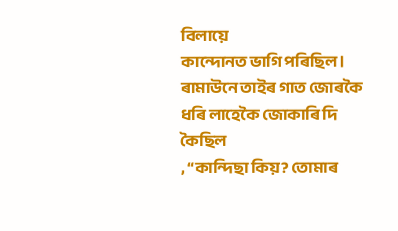বিলায়ে
কান্দোনত ভাগি পৰিছিল। ৰামাউনে তাইৰ গাত জোৰকৈ ধৰি লাহেকৈ জোকাৰি দি কৈছিল
, “কান্দিছা কিয়? তোমাৰ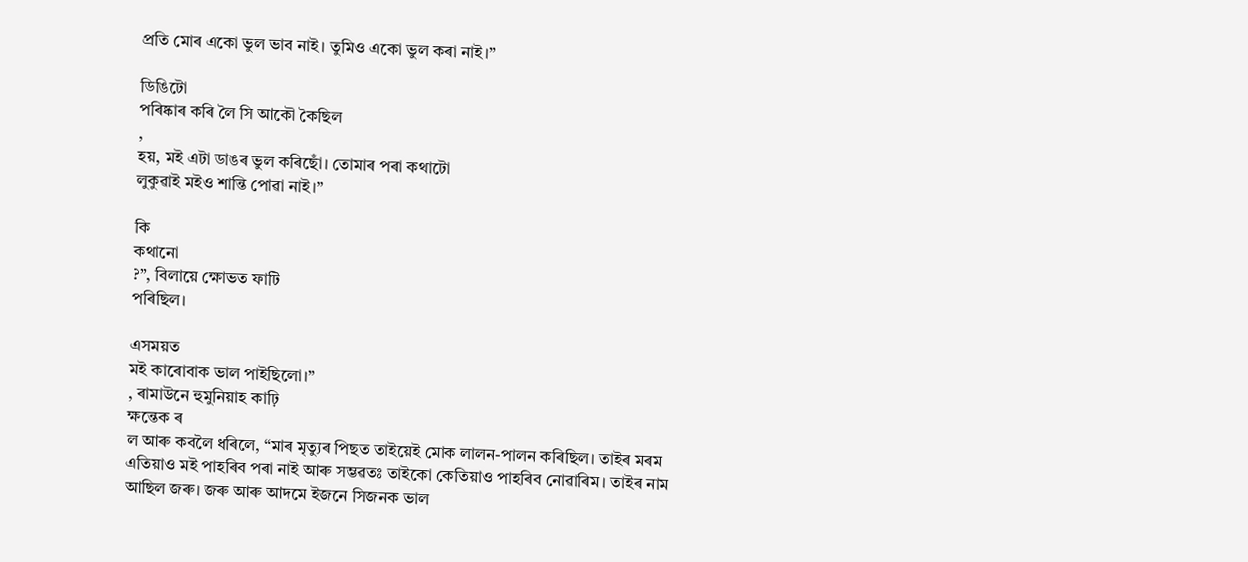প্ৰতি মোৰ একো ভুল ভাব নাই। তুমিও একো ভুল কৰা নাই।”

ডিঙিটো
পৰিষ্কাৰ কৰি লৈ সি আকৌ কৈছিল
,
হয়, মই এটা ডাঙৰ ভুল কৰিছোঁ। তোমাৰ পৰা কথাটো
লুকুৱাই মইও শান্তি পোৱা নাই।”

কি
কথানো
?”, বিলায়ে ক্ষোভত ফাটি
পৰিছিল।

এসময়ত
মই কাৰোবাক ভাল পাইছিলো।”
, ৰামাউনে হুমুনিয়াহ কাঢ়ি
ক্ষন্তেক ৰ
ল আৰু কবলৈ ধৰিলে, “মাৰ মৃত্যুৰ পিছত তাইয়েই মোক লালন-পালন কৰিছিল। তাইৰ মৰম
এতিয়াও মই পাহৰিব পৰা নাই আৰু সম্ভৱতঃ তাইকো কেতিয়াও পাহৰিব নোৱাৰিম। তাইৰ নাম
আছিল জৰু। জৰু আৰু আদমে ইজনে সিজনক ভাল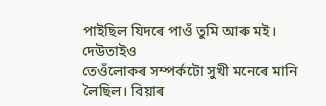পাইছিল যিদৰে পাওঁ তুমি আৰু মই। দেউতাইও
তেওঁলোকৰ সম্পৰ্কটো সুখী মনেৰে মানি লৈছিল। বিয়াৰ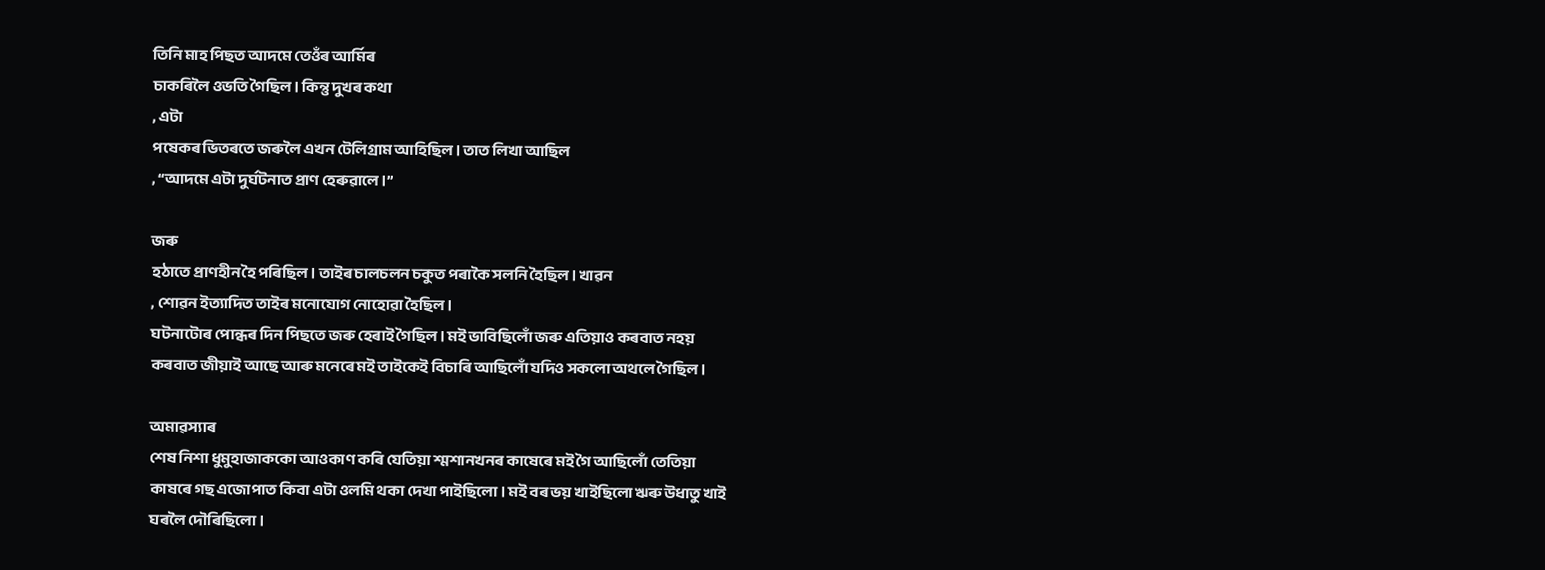তিনি মাহ পিছত আদমে তেওঁৰ আৰ্মিৰ
চাকৰিলৈ ওভতি গৈছিল। কিন্তু দুখৰ কথা
, এটা
পষেকৰ ভিতৰতে জৰুলৈ এখন টেলিগ্ৰাম আহিছিল। তাত লিখা আছিল
, “আদমে এটা দুৰ্ঘটনাত প্ৰাণ হেৰুৱালে।”

জৰু
হঠাতে প্ৰাণহীন হৈ পৰিছিল। তাইৰ চালচলন চকুত পৰাকৈ সলনি হৈছিল। খাৱন
, শোৱন ইত্যাদিত তাইৰ মনোযোগ নোহোৱা হৈছিল।
ঘটনাটোৰ পোন্ধৰ দিন পিছতে জৰু হেৰাই গৈছিল। মই ভাবিছিলোঁ জৰু এতিয়াও কৰবাত নহয়
কৰবাত জীয়াই আছে আৰু মনেৰে মই তাইকেই বিচাৰি আছিলোঁ যদিও সকলো অথলে গৈছিল।

অমাৱস্যাৰ
শেষ নিশা ধুমুহাজাককো আওকাণ কৰি যেতিয়া শ্মশানখনৰ কাষেৰে মই গৈ আছিলোঁ তেতিয়া
কাষৰে গছ এজোপাত কিবা এটা ওলমি থকা দেখা পাইছিলো। মই বৰ ভয় খাইছিলো ঋৰু উধাতু খাই
ঘৰলৈ দৌৰিছিলো।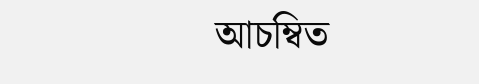আচম্বিত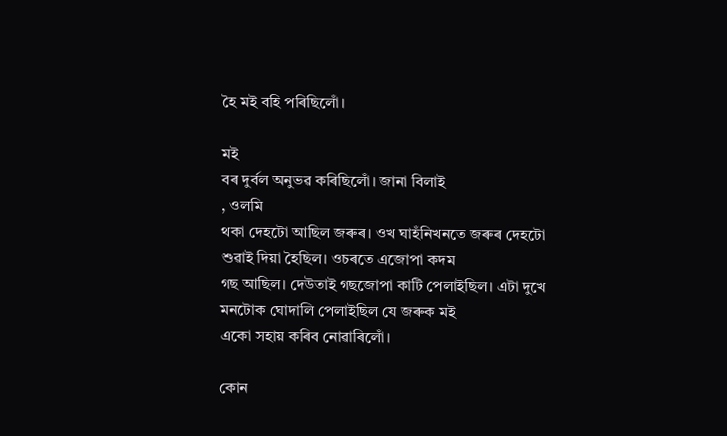হৈ মই বহি পৰিছিলোঁ।

মই
বৰ দুৰ্বল অনুভৱ কৰিছিলোঁ। জানা বিলাই
, ওলমি
থকা দেহটো আছিল জৰুৰ। ওখ ঘাহঁনিখনতে জৰুৰ দেহটো শুৱাই দিয়া হৈছিল। ওচৰতে এজোপা কদম
গছ আছিল। দেউতাই গছজোপা কাটি পেলাইছিল। এটা দুখে মনটোক ঘোদালি পেলাইছিল যে জৰুক মই
একো সহায় কৰিব নোৱাৰিলোঁ।

কোন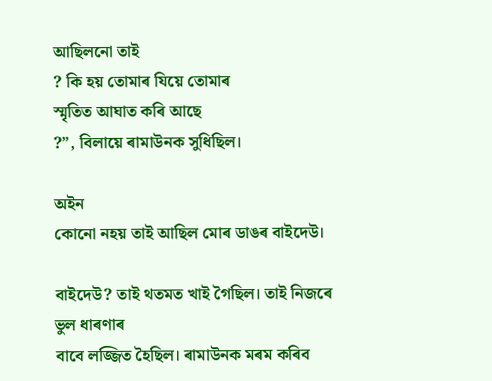আছিলনো তাই
? কি হয় তোমাৰ যিয়ে তোমাৰ
স্মৃতিত আঘাত কৰি আছে
?”, বিলায়ে ৰামাউনক সুধিছিল।

অইন
কোনো নহয় তাই আছিল মোৰ ডাঙৰ বাইদেউ।

বাইদেউ? তাই থতমত খাই গৈছিল। তাই নিজৰে ভুল ধাৰণাৰ
বাবে লজ্জিত হৈছিল। ৰামাউনক মৰম কৰিব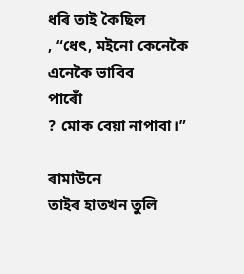ধৰি তাই কৈছিল
, “ধেৎ, মইনো কেনেকৈ এনেকৈ ভাবিব
পাৰোঁ
? মোক বেয়া নাপাবা।”

ৰামাউনে
তাইৰ হাতখন তুলি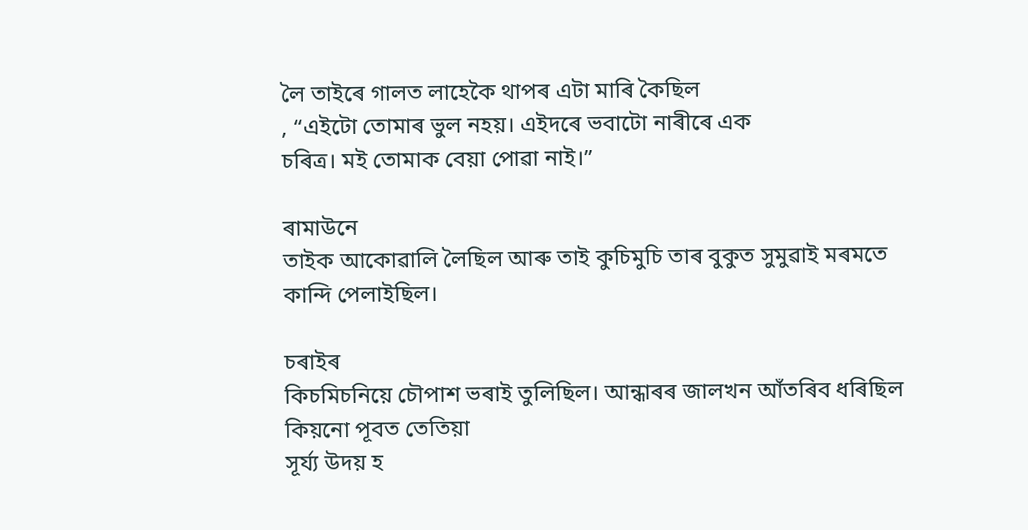লৈ তাইৰে গালত লাহেকৈ থাপৰ এটা মাৰি কৈছিল
, “এইটো তোমাৰ ভুল নহয়। এইদৰে ভবাটো নাৰীৰে এক
চৰিত্ৰ। মই তোমাক বেয়া পোৱা নাই।”

ৰামাউনে
তাইক আকোৱালি লৈছিল আৰু তাই কুচিমুচি তাৰ বুকুত সুমুৱাই মৰমতে কান্দি পেলাইছিল।

চৰাইৰ
কিচমিচনিয়ে চৌপাশ ভৰাই তুলিছিল। আন্ধাৰৰ জালখন আঁতৰিব ধৰিছিল কিয়নো পূবত তেতিয়া
সূৰ্য্য উদয় হ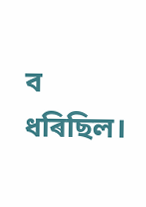ব ধৰিছিল।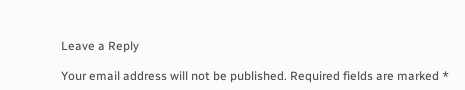Leave a Reply

Your email address will not be published. Required fields are marked *